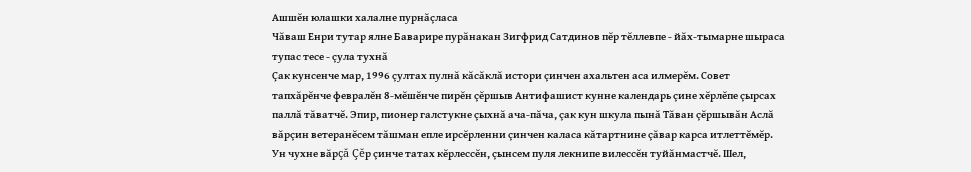Ашшĕн юлашки халалне пурнăçласа
Чăваш Енри тутар ялне Баварире пурăнакан Зигфрид Сатдинов пĕр тĕллевпе - йăх-тымарне шыраса тупас тесе - çула тухнă
Çак кунсенче мар, 1996 çултах пулнă кăсăклă истори çинчен ахальтен аса илмерĕм. Совет тапхăрĕнче февралĕн 8-мĕшĕнче пирĕн çĕршыв Антифашист кунне календарь çине хĕрлĕпе çырсах паллă тăватчĕ. Эпир, пионер галстукне çыхнă ача-пăча, çак кун шкула пынă Тăван çĕршывăн Аслă вăрçин ветеранĕсем тăшман епле ирсĕрленни çинчен каласа кăтартнине çăвар карса итлеттĕмĕр. Ун чухне вăрçă Çĕр çинче татах кĕрлессĕн, çынсем пуля лекнипе вилессĕн туйăнмастчĕ. Шел,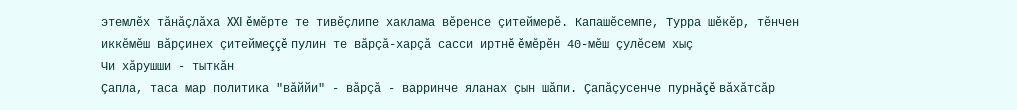этемлĕх тăнăçлăха XXI ĕмĕрте те тивĕçлипе хаклама вĕренсе çитеймерĕ. Капашĕсемпе, Турра шĕкĕр, тĕнчен иккĕмĕш вăрçинех çитеймеççĕ пулин те вăрçă-харçă сасси иртнĕ ĕмĕрĕн 40-мĕш çулĕсем хыç
Чи хăрушши - тыткăн
Çапла, таса мар политика "вăййи" - вăрçă - варринче яланах çын шăпи. Çапăçусенче пурнăçĕ вăхăтсăр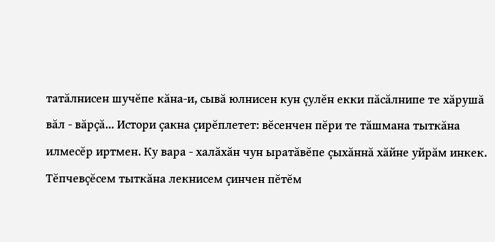татăлнисен шучĕпе кăна-и, сывă юлнисен кун çулĕн екки пăсăлнипе те хăрушă вăл - вăрçă... Истори çакна çирĕплетет: вĕсенчен пĕри те тăшмана тыткăна илмесĕр иртмен. Ку вара - халăхăн чун ыратăвĕпе çыхăннă хăйне уйрăм инкек. Тĕпчевçĕсем тыткăна лекнисем çинчен пĕтĕм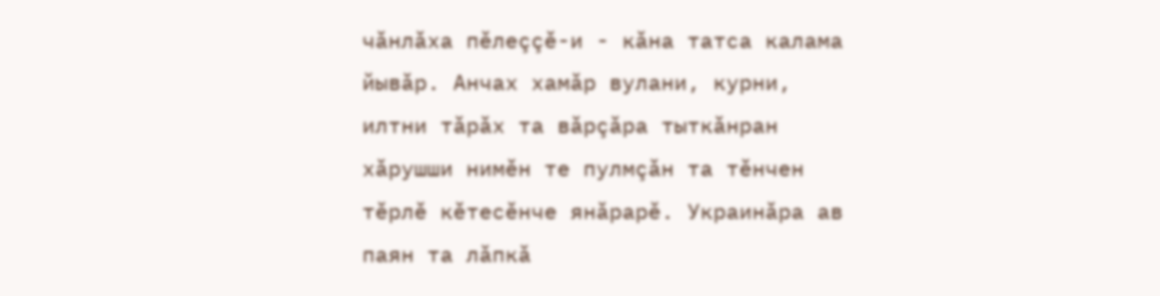чăнлăха пĕлеççĕ-и - кăна татса калама йывăр. Анчах хамăр вулани, курни, илтни тăрăх та вăрçăра тыткăнран хăрушши нимĕн те пулмçăн та тĕнчен тĕрлĕ кĕтесĕнче янăрарĕ. Украинăра ав паян та лăпкă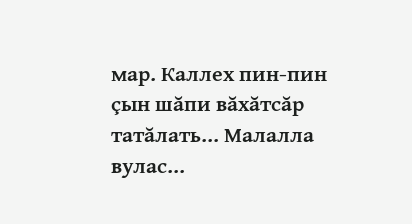мар. Каллех пин-пин çын шăпи вăхăтсăр татăлать... Малалла вулас...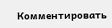Комментировать